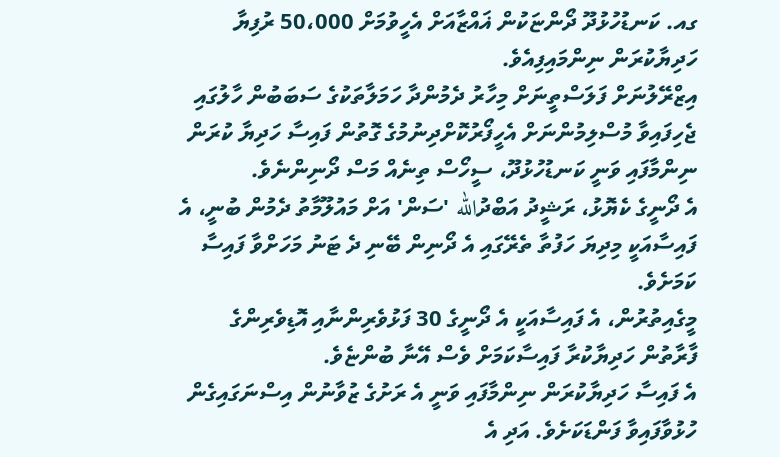ގއ. ކަނޑުހުޅުދޫ ދޯންޏަކުން ޣައްޒާއަށް އެހީވުމަށް 50،000 ރުފިޔާ ހަދިޔާކުރަން ނިންމައިފިއެވެ.
އިޒްރޭލުނަށް ފަލަސްތީނަށް މިހާރު ދެމުންދާ ހަމަލާތަކުގެ ސަބަބުން ހާލުގައި ޖެހިފައިވާ މުސްލިމުންނަށް އެހީފޯރުކޮށްދިނުމުގެ ގޮތުން ފައިސާ ހަދިޔާ ކުރަން ނިންމާފައި ވަނީ ކަނޑުހުޅުދޫ، ސީހޯސް ތިނެއް މަސް ދޯނިންނެވެ.
އެ ދޯނީގެ ކެޔޮޅު، ރަޝީދު އަބްދުالله 'ސަން' އަށް މައުލޫމާތު ދެމުން ބުނީ، އެ ފައިސާއަކީ މިދިޔަ ހަފުތާ ތެރޭގައި އެ ދޯނިން ބޭނި ދެ ޓަނު މަހަށްވާ ފައިސާ ކަމަށެވެ.
މީގެއިތުރުން، އެ ފައިސާއަކީ އެ ދޯނީގެ 30 ފަޅުވެރިންނާއި އޮޑިވެރިންގެ ފާރާތުން ހަދިޔާކުރާ ފައިސާކަމަށް ވެސް އޭނާ ބުންޏެވެ.
އެ ފައިސާ ހަދިޔާކުރަން ނިންމާފައި ވަނީ އެ ރަށުގެ ޒުވާނުން އިސްނަގައިގެން ހުޅުވާފައިވާ ފަންޑަކަށެވެ. އަދި އެ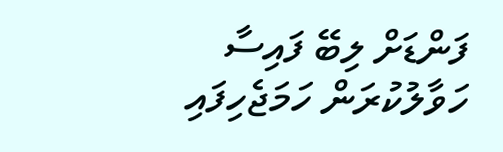ފަންޑަށް ލިބޭ ފައިސާ ހަވާލުކުރަން ހަމަޖެހިފައި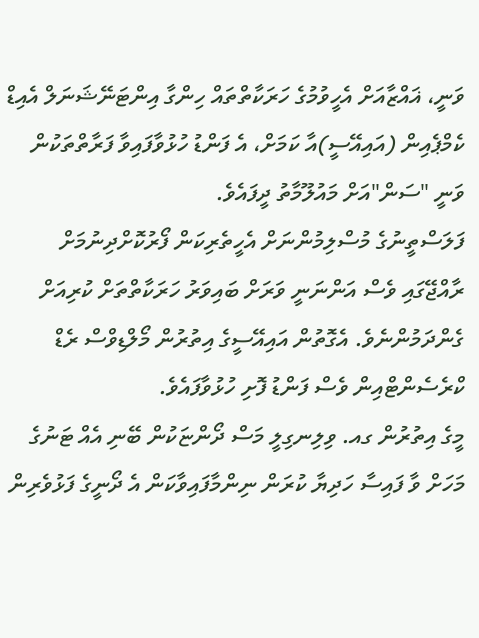ވަނީ، ޣައްޒާއަށް އެހީވުމުގެ ހަރަކާތްތައް ހިންގާ އިންޓަނޭޝަނަލް އެއިޑް ކެމްޕެއިން (އައިއޭސީ)އާ ކަމަށް، އެ ފަންޑު ހުޅުވާފައިވާ ފަރާތްތަކުން ވަނީ "ސަން"އަށް މައުލޫމާތު ދީފައެވެ.
ފަލަސްތީނުގެ މުސްލިމުންނަށް އެހީތެރިކަން ފޯރުކޮށްދިނުމަށް ރާއްޖޭގައި ވެސް އަންނަނީ ވަރަށް ބައިވަރު ހަރަކާތްތަށް ކުރިއަށް ގެންދަމުންނެވެ. އެގޮތުން އައިއޭސީގެ އިތުރުން މޯލްޑިވްސް ރެޑް ކްރެސެންޓްއިން ވެސް ފަންޑު ފޮށި ހުޅުވާފައެވެ.
މީގެ އިތުރުން ގއ. ވިލިނގިލީ މަސް ދޯންޏަކުން ބޭނި އެއް ޓަނުގެ މަހަށް ވާ ފައިސާ ހަދިޔާ ކުރަން ނިންމާފައިވާކަން އެ ދޯނީގެ ފަޅުވެރިން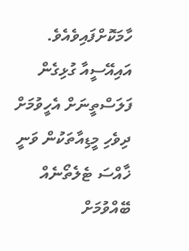ހާމަކޮށްފައިވެއެވެ.
އައިއޭސީއާ ގުޅިގެން ފަލަސްތީނަށް އެހީވުމަށް ދިވެހި މީޑިއާތަކުން ވަނީ ޚާއްސަ ޓެލެތޯނެއް ބޭއްވުމަށް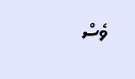ވެސް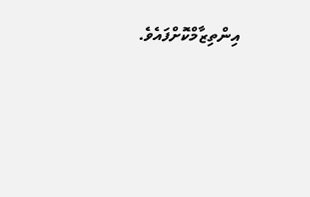އިންތިޒާމްކޮށްފައެވެ.